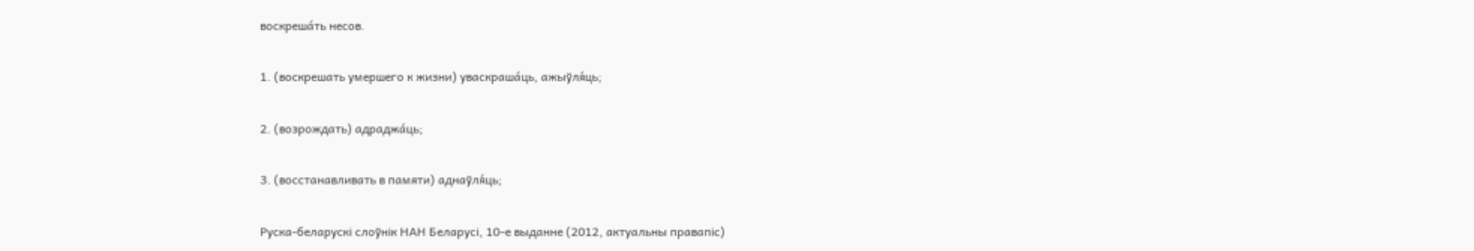воскреша́ть несов.

1. (воскрешать умершего к жизни) уваскраша́ць, ажыўля́ць;

2. (возрождать) адраджа́ць;

3. (восстанавливать в памяти) аднаўля́ць;

Руска-беларускі слоўнік НАН Беларусі, 10-е выданне (2012, актуальны правапіс)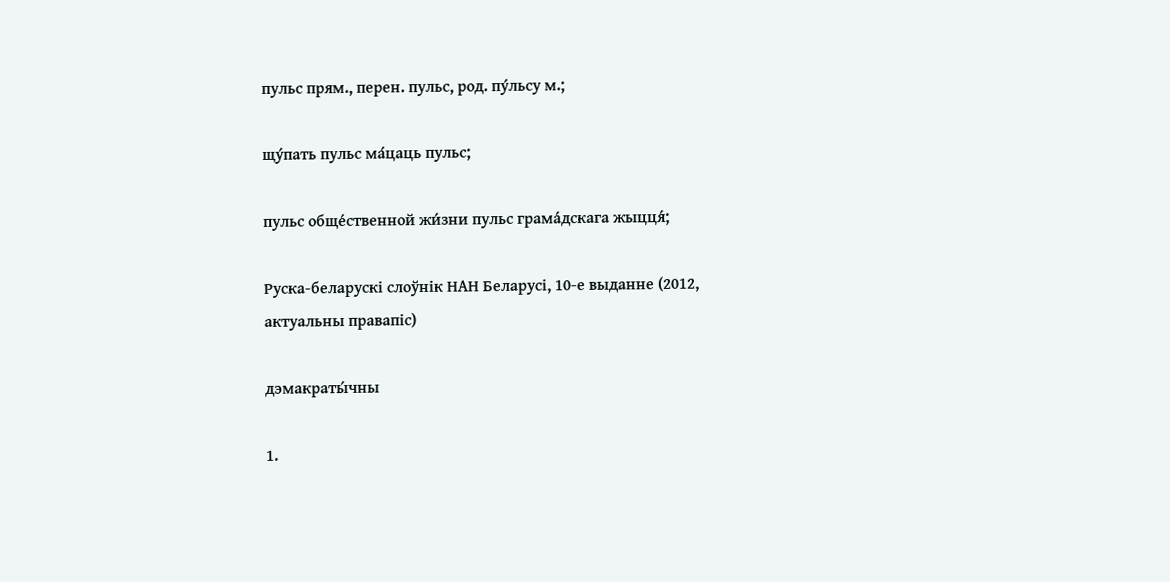пульс прям., перен. пульс, род. пу́льсу м.;

щу́пать пульс ма́цаць пульс;

пульс обще́ственной жи́зни пульс грама́дскага жыцця́;

Руска-беларускі слоўнік НАН Беларусі, 10-е выданне (2012, актуальны правапіс)

дэмакраты́чны

1.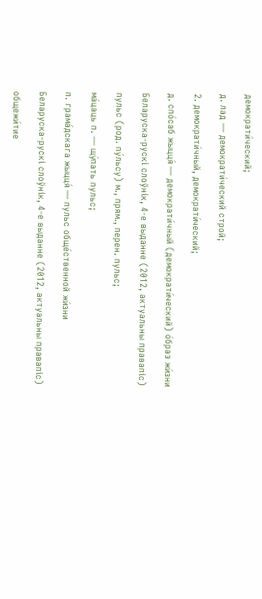демократи́ческий;

д. лад — демократи́ческий строй;

2. демократи́чный, демократи́ческий;

д. спо́саб жыцця́ — демократи́чный (демократи́ческий) о́браз жи́зни

Беларуска-рускі слоўнік, 4-е выданне (2012, актуальны правапіс)

пульс (род. пу́льсу) м., прям., перен. пульс;

ма́цаць п. — щу́пать пульс;

п. грама́дскага жыцця́ — пульс обще́ственной жи́зни

Беларуска-рускі слоўнік, 4-е выданне (2012, актуальны правапіс)

общежи́тие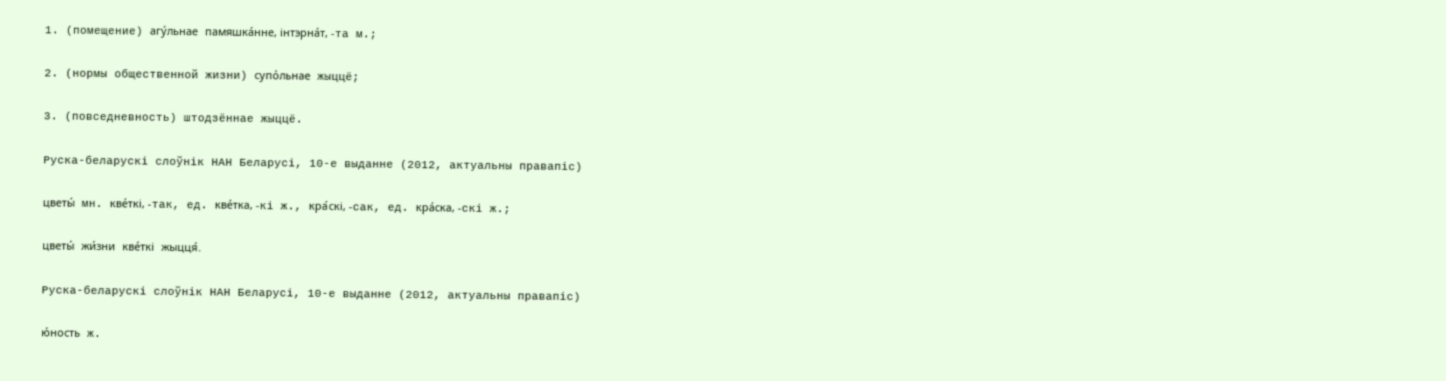1. (помещение) агу́льнае памяшка́нне, інтэрна́т, -та м.;

2. (нормы общественной жизни) супо́льнае жыццё;

3. (повседневность) штодзённае жыццё.

Руска-беларускі слоўнік НАН Беларусі, 10-е выданне (2012, актуальны правапіс)

цветы́ мн. кве́ткі, -так, ед. кве́тка, -кі ж., кра́скі, -сак, ед. кра́ска, -скі ж.;

цветы́ жи́зни кве́ткі жыцця́.

Руска-беларускі слоўнік НАН Беларусі, 10-е выданне (2012, актуальны правапіс)

ю́ность ж.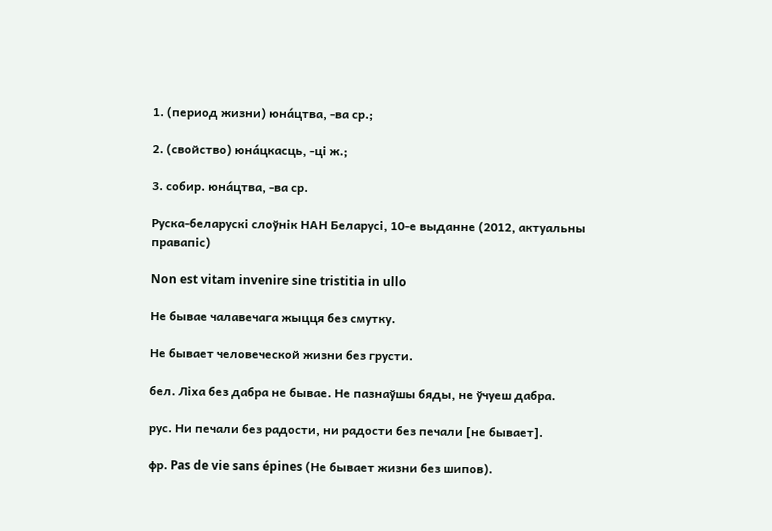1. (период жизни) юна́цтва, -ва ср.;

2. (свойство) юна́цкасць, -ці ж.;

3. собир. юна́цтва, -ва ср.

Руска-беларускі слоўнік НАН Беларусі, 10-е выданне (2012, актуальны правапіс)

Non est vitam invenire sine tristitia in ullo

Не бывае чалавечага жыцця без смутку.

Не бывает человеческой жизни без грусти.

бел. Ліха без дабра не бывае. Не пазнаўшы бяды, не ўчуеш дабра.

рус. Ни печали без радости, ни радости без печали [не бывает].

фр. Pas de vie sans épines (Не бывает жизни без шипов).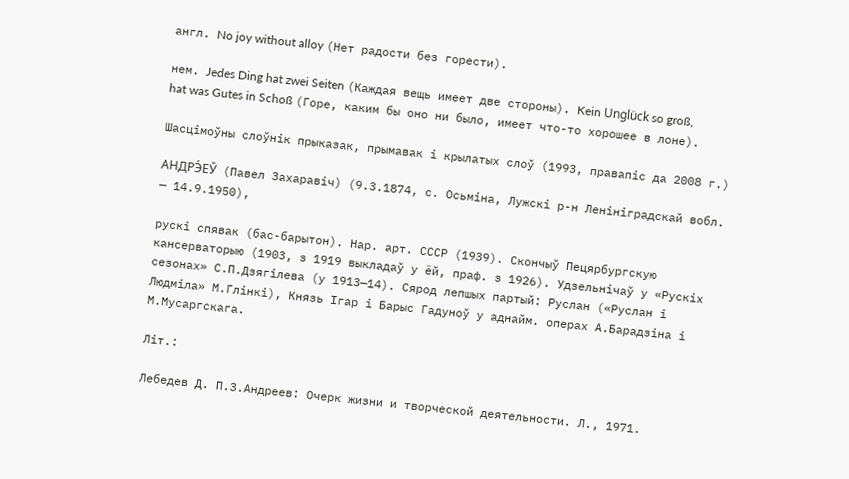англ. No joy without alloy (Нет радости без горести).

нем. Jedes Ding hat zwei Seiten (Каждая вещь имеет две стороны). Kein Unglück so groß, hat was Gutes in Schoß (Горе, каким бы оно ни было, имеет что-то хорошее в лоне).

Шасцімоўны слоўнік прыказак, прымавак і крылатых слоў (1993, правапіс да 2008 г.)

АНДРЭ́ЕЎ (Павел Захаравіч) (9.3.1874, с. Осьміна, Лужскі р-н Ленініградскай вобл. — 14.9.1950),

рускі спявак (бас-барытон). Нар. арт. СССР (1939). Скончыў Пецярбургскую кансерваторыю (1903, з 1919 выкладаў у ёй, праф. з 1926). Удзельнічаў у «Рускіх сезонах» С.П.Дзягілева (у 1913—14). Сярод лепшых партый: Руслан («Руслан і Людміла» М.Глінкі), Князь Ігар і Барыс Гадуноў у аднайм. операх А.Барадзіна і М.Мусаргскага.

Літ.:

Лебедев Д. П.З.Андреев: Очерк жизни и творческой деятельности. Л., 1971.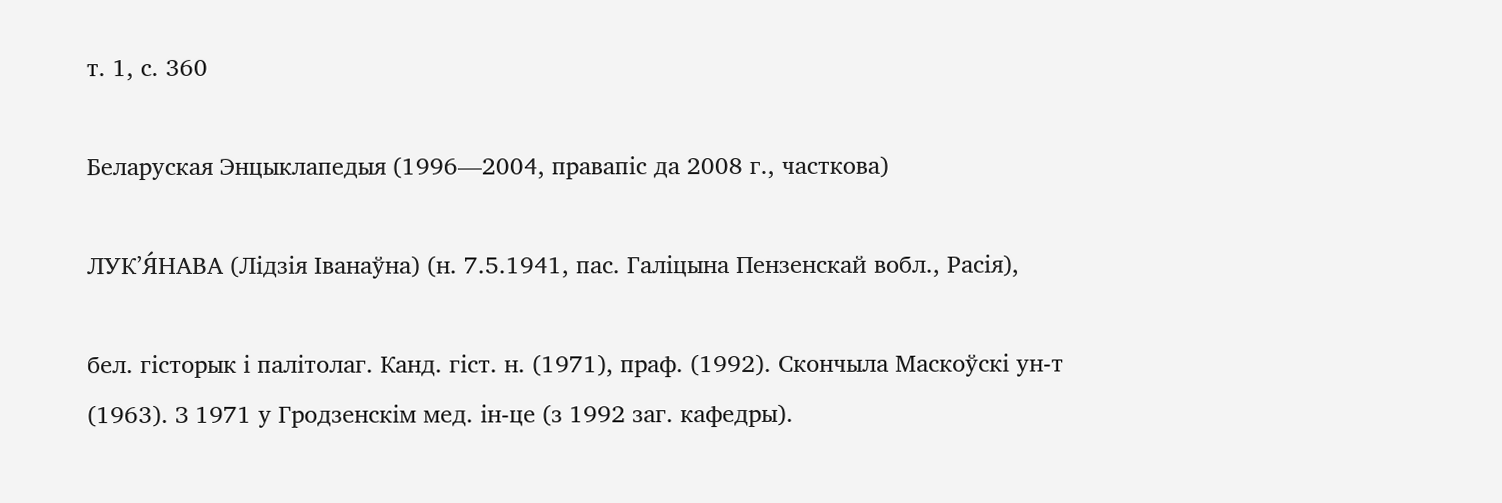т. 1, с. 360

Беларуская Энцыклапедыя (1996—2004, правапіс да 2008 г., часткова)

ЛУК’Я́НАВА (Лідзія Іванаўна) (н. 7.5.1941, пас. Галіцына Пензенскай вобл., Расія),

бел. гісторык і палітолаг. Канд. гіст. н. (1971), праф. (1992). Скончыла Маскоўскі ун-т (1963). З 1971 у Гродзенскім мед. ін-це (з 1992 заг. кафедры).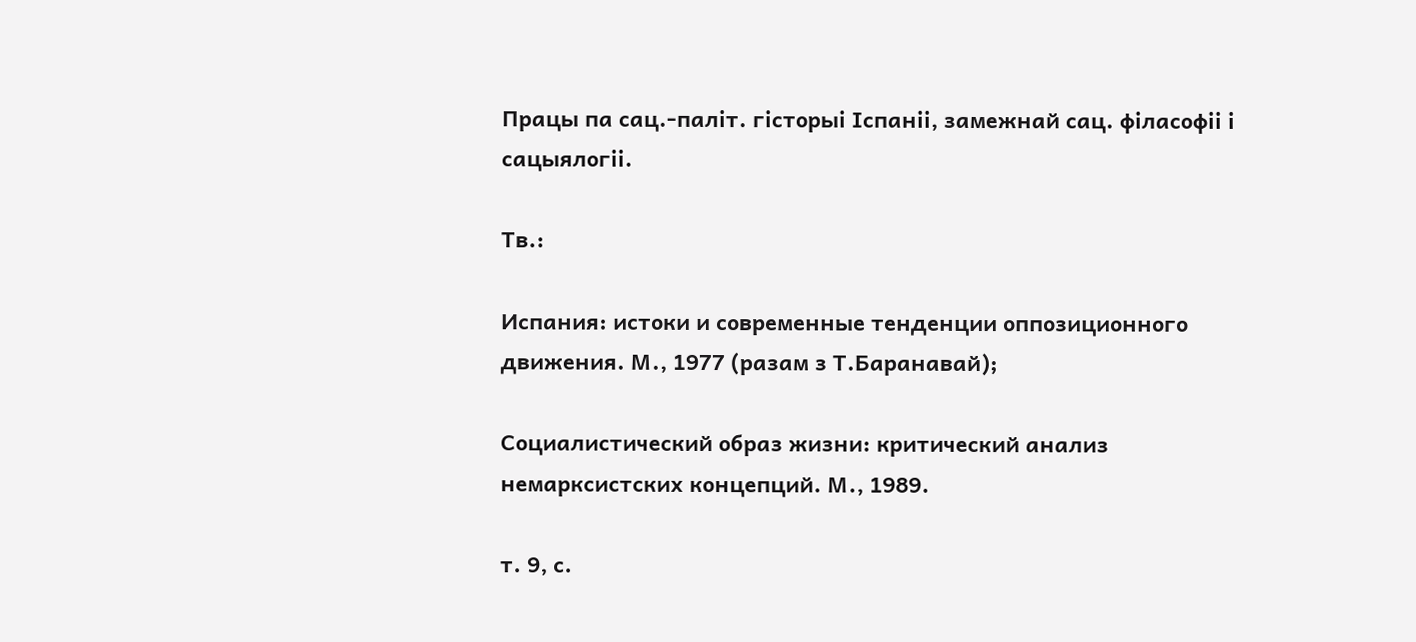Працы па сац.-паліт. гісторыі Іспаніі, замежнай сац. філасофіі і сацыялогіі.

Тв.:

Испания: истоки и современные тенденции оппозиционного движения. М., 1977 (разам з Т.Баранавай);

Социалистический образ жизни: критический анализ немарксистских концепций. М., 1989.

т. 9, с.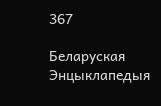367

Беларуская Энцыклапедыя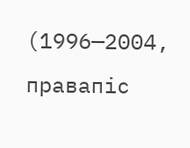(1996—2004, правапіс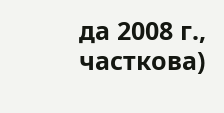да 2008 г., часткова)